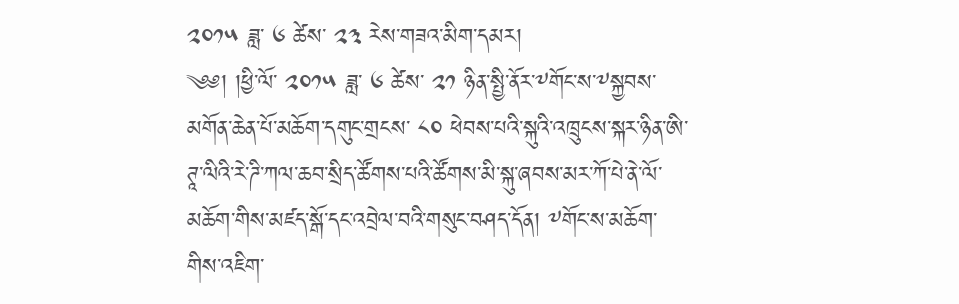༢༠༡༥ ཟླ་ ༦ ཚེས་ ༢༣ རེས་གཟའ་མིག་དམར།
༄༅། །ཕྱི་ལོ་ ༢༠༡༥ ཟླ་ ༦ ཚེས་ ༢༡ ཉིན་སྤྱི་ནོར་༸གོང་ས་༸སྐྱབས་མགོན་ཆེན་པོ་མཆོག་དགུང་གྲངས་ ༨༠ ཕེབས་པའི་སྐུའི་འཁྲུངས་སྐར་ཉིན་ཨི་ཊཱ་ལིའི་རེ་ཌི་ཀལ་ཆབ་སྲིད་ཚོགས་པའི་ཚོགས་མི་སྐུ་ཞབས་མར་ཀོ་པེ་ནེ་ལོ་མཆོག་གིས་མཛད་སྒོ་དང་འབྲེལ་བའི་གསུང་བཤད་དོན། ༸གོང་ས་མཆོག་གིས་འཇིག་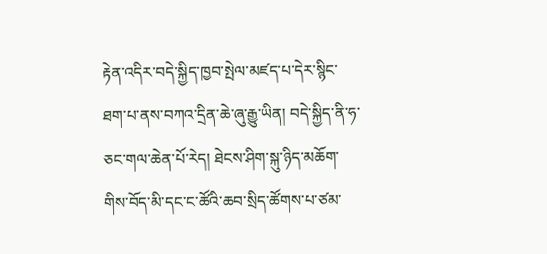རྟེན་འདིར་བདེ་སྐྱིད་ཁྱབ་སྤེལ་མཛད་པ་དེར་སྙིང་ཐག་པ་ནས་བཀའ་དྲིན་ཆེ་ཞུ་རྒྱུ་ཡིན། བདེ་སྐྱིད་ནི་ཧ་ཅང་གལ་ཆེན་པོ་རེད། ཐེངས་ཤིག་སྐུ་ཉིད་མཆོག་གིས་བོད་མི་དང་ང་ཚོའི་ཆབ་སྲིད་ཚོགས་པ་ཙམ་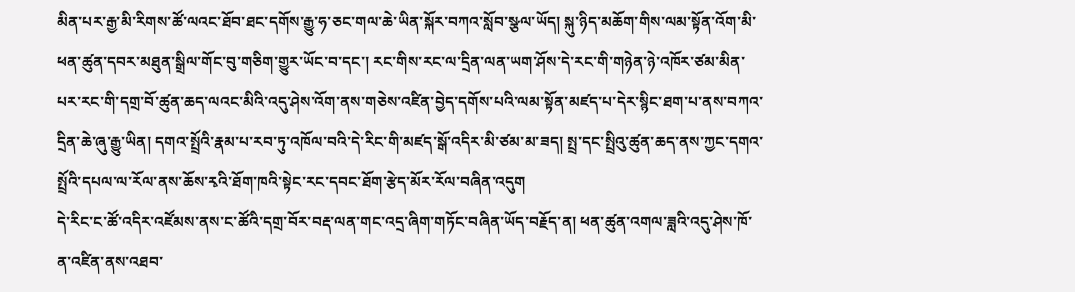མིན་པར་རྒྱ་མི་རིགས་ཚོ་ལའང་ཐོབ་ཐང་དགོས་རྒྱུ་ཧ་ཅང་གལ་ཆེ་ཡིན་སྐོར་བཀའ་སློབ་སྩལ་ཡོད། སྐུ་ཉིད་མཆོག་གིས་ལམ་སྟོན་འོག་མི་ཕན་ཚུན་དབར་མཐུན་སྒྲིལ་གོང་བུ་གཅིག་གྱུར་ཡོང་བ་དང་། རང་གིས་རང་ལ་དྲིན་ལན་ཡག་ཤོས་དེ་རང་གི་གཉེན་ཉེ་འཁོར་ཙམ་མིན་པར་རང་གི་དགྲ་བོ་ཚུན་ཆད་ལའང་མིའི་འདུ་ཤེས་འོག་ནས་གཅེས་འཛིན་བྱེད་དགོས་པའི་ལམ་སྟོན་མཛད་པ་དེར་སྙིང་ཐག་པ་ནས་བཀའ་དྲིན་ཆེ་ཞུ་རྒྱུ་ཡིན། དགའ་སྤྲོའི་རྣམ་པ་རབ་ཏུ་འཁོལ་བའི་དེ་རིང་གི་མཛད་སྒོ་འདིར་མི་ཙམ་མ་ཟད། སྤྲ་དང་སྤྲིའུ་ཚུན་ཆད་ནས་ཀྱང་དགའ་སྤྲོའི་དཔལ་ལ་རོལ་ནས་ཆོས་རྭའི་ཐོག་ཁའི་སྟེང་རང་དབང་ཐོག་རྩེད་མོར་རོལ་བཞིན་འདུག
དེ་རིང་ང་ཚོ་འདིར་འཛོམས་ནས་ང་ཚོའི་དགྲ་བོར་བརྡ་ལན་གང་འདྲ་ཞིག་གཏོང་བཞིན་ཡོད་བརྗོད་ན། ཕན་ཚུན་འགལ་ཟླའི་འདུ་ཤེས་ཁོ་ན་འཛིན་ནས་འཐབ་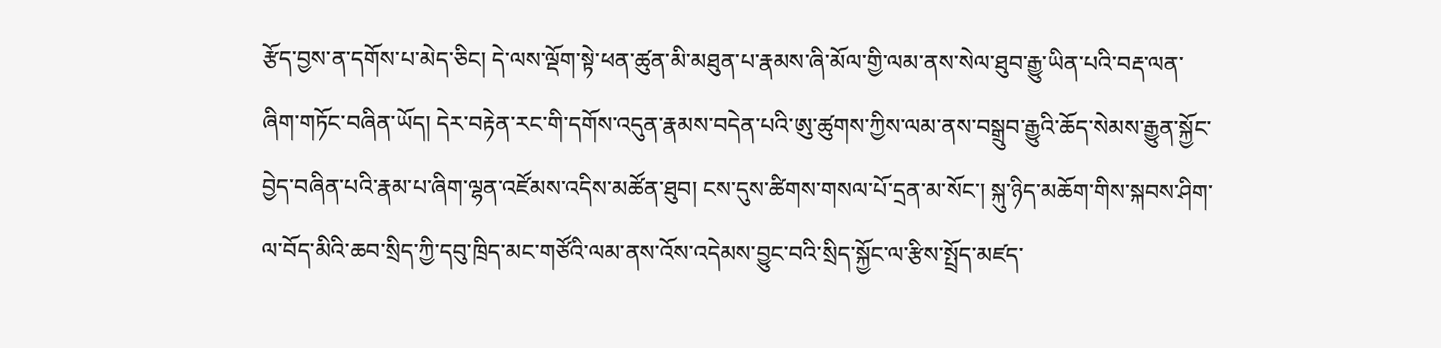རྩོད་བྱས་ན་དགོས་པ་མེད་ཅིང། དེ་ལས་ལྡོག་སྟེ་ཕན་ཚུན་མི་མཐུན་པ་རྣམས་ཞི་མོལ་གྱི་ལམ་ནས་སེལ་ཐུབ་རྒྱུ་ཡིན་པའི་བརྡ་ལན་ཞིག་གཏོང་བཞིན་ཡོད། དེར་བརྟེན་རང་གི་དགོས་འདུན་རྣམས་བདེན་པའི་ཨུ་ཚུགས་ཀྱིས་ལམ་ནས་བསྒྲུབ་རྒྱུའི་ཆོད་སེམས་རྒྱུན་སྐྱོང་བྱེད་བཞིན་པའི་རྣམ་པ་ཞིག་ལྷན་འཛོམས་འདིས་མཚོན་ཐུབ། ངས་དུས་ཚིགས་གསལ་པོ་དྲན་མ་སོང་། སྐུ་ཉིད་མཆོག་གིས་སྐབས་ཤིག་ལ་བོད་མིའི་ཆབ་སྲིད་ཀྱི་དབུ་ཁྲིད་མང་གཙོའི་ལམ་ནས་འོས་འདེམས་བྱུང་བའི་སྲིད་སྐྱོང་ལ་རྩིས་སྤྲོད་མཛད་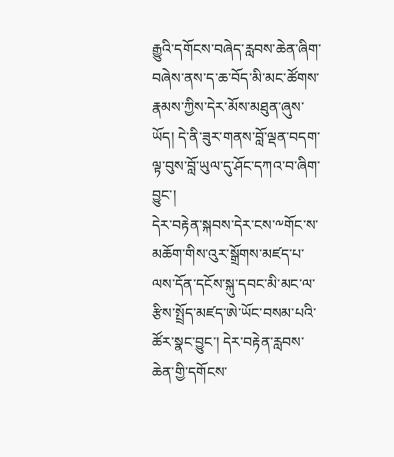རྒྱུའི་དགོངས་བཞེད་རླབས་ཆེན་ཞིག་བཞེས་ནས་ད་ཆ་བོད་མི་མང་ཚོགས་རྣམས་ཀྱིས་དེར་མོས་མཐུན་ཞུས་ཡོད། དེ་ནི་ཟུར་གནས་བློ་ལྡན་བདག་ལྟ་བུས་བློ་ཡུལ་དུ་ཤོང་དཀའ་བ་ཞིག་བྱུང་།
དེར་བརྟེན་སྐབས་དེར་ངས་༸གོང་ས་མཆོག་གིས་འུར་སྒྲོགས་མཛད་པ་ལས་དོན་དངོས་སྐུ་དབང་མི་མང་ལ་རྩིས་སྤྲོད་མཛད་ཨེ་ཡོང་བསམ་པའི་ཚོར་སྣང་བྱུང་། དེར་བརྟེན་རླབས་ཆེན་གྱི་དགོངས་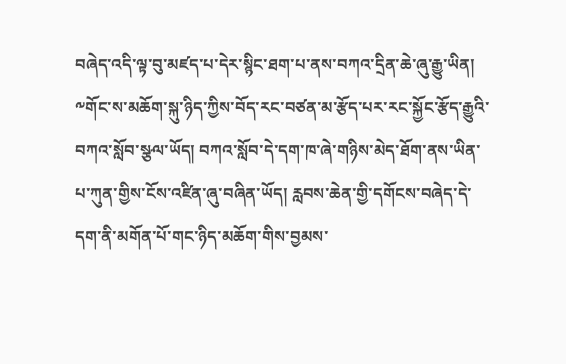བཞེད་འདི་ལྟ་བུ་མཛད་པ་དེར་སྙིང་ཐག་པ་ནས་བཀའ་དྲིན་ཆེ་ཞུ་རྒྱུ་ཡིན། ༸གོང་ས་མཆོག་སྐུ་ཉིད་ཀྱིས་བོད་རང་བཙན་མ་རྩོད་པར་རང་སྐྱོང་རྩོད་རྒྱུའི་བཀའ་སློབ་སྩལ་ཡོད། བཀའ་སློབ་དེ་དག་ཁ་ཞེ་གཉིས་མེད་ཐོག་ནས་ཡིན་པ་ཀུན་གྱིས་ངོས་འཛིན་ཞུ་བཞིན་ཡོད། རླབས་ཆེན་གྱི་དགོངས་བཞེད་དེ་དག་ནི་མགོན་པོ་གང་ཉིད་མཆོག་གིས་བྱམས་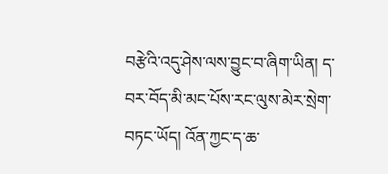བརྩེའི་འདུ་ཤེས་ལས་བྱུང་བ་ཞིག་ཡིན། ད་བར་བོད་མི་མང་པོས་རང་ལུས་མེར་སྲེག་བཏང་ཡོད། འོན་ཀྱང་ད་ཆ་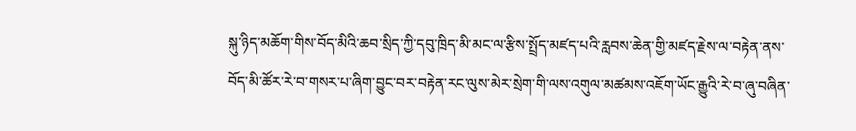སྐུ་ཉིད་མཆོག་གིས་བོད་མིའི་ཆབ་སྲིད་ཀྱི་དབུ་ཁྲིད་མི་མང་ལ་རྩིས་སྤྲོད་མཛད་པའི་རླབས་ཆེན་གྱི་མཛད་རྗེས་ལ་བརྟེན་ནས་བོད་མི་ཚོར་རེ་བ་གསར་པ་ཞིག་བྱུང་བར་བརྟེན་རང་ལུས་མེར་སྲེག་གི་ལས་འགུལ་མཚམས་འཇོག་ཡོང་རྒྱུའི་རེ་བ་ཞུ་བཞིན་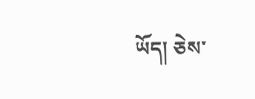ཡོད། ཅེས་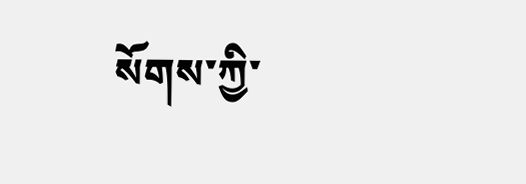སོགས་ཀྱི་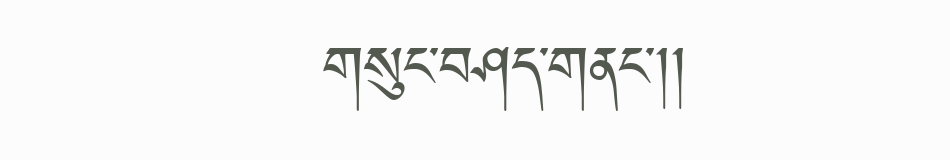གསུང་བཤད་གནང་།།